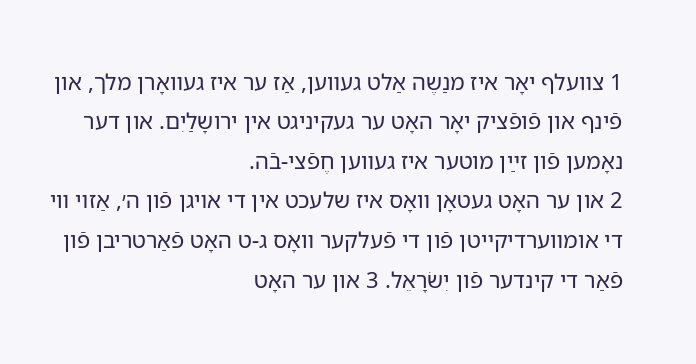1 צװעלף יאָר איז מנַשֶה אַלט געװען, אַז ער איז געװאָרן מלך, און פֿינף און פֿופֿציק יאָר האָט ער געקיניגט אין ירושָלַיִם. און דער נאָמען פֿון זײַן מוטער איז געװען חֶפֿצי-בֿה.
2 און ער האָט געטאָן װאָס איז שלעכט אין די אױגן פֿון ה׳, אַזױ װי די אומװערדיקײטן פֿון די פֿעלקער װאָס ג-ט האָט פֿאַרטריבן פֿון פֿאַר די קינדער פֿון יִשׂרָאֵל. 3 און ער האָט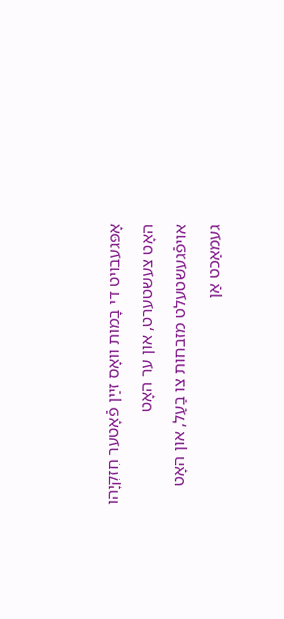אָפּגעבױט די בָמות װאָס זײַן פֿאָטער חִזקִיָהו האָט צעשטערט, און ער האָט אױפֿגעשטעלט מזבחות צו בַעַל, און האָט געמאַכט אַן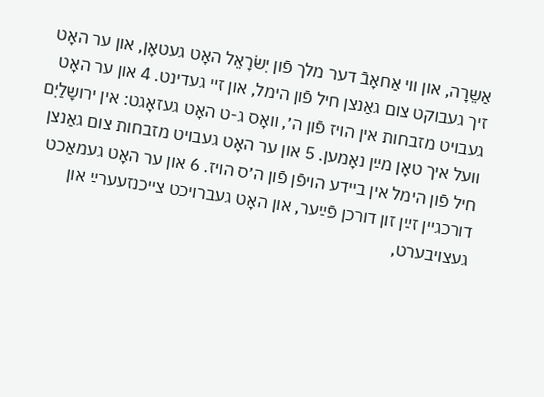אַשֵרָה, און װי אַחאָבֿ דער מלך פֿון יִשׂרָאֵל האָט געטאָן, און ער האָט זיך געבוקט צום גאַנצן חיל פֿון הימל, און זײ געדינט. 4 און ער האָט געבױט מזבחות אין הױז פֿון ה׳, װאָס ג-ט האָט געזאָגט: אין ירושָלַיִם װעל איך טאָן מײַן נאָמען. 5 און ער האָט געבױט מזבחות צום גאַנצן חיל פֿון הימל אין בײדע הױפֿן פֿון ה׳ס הױז. 6 און ער האָט געמאַכט דורכגײן זײַן זון דורכן פֿײַער, און האָט געברױכט צײכנזעערײַ און געצױבערט,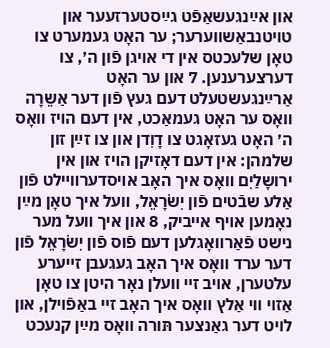און אײַנגעשאַפֿט גײַסטערזעער און טױטנבאַשװערער; ער האָט געמערט צו טאָן שלעכטס אין די אױגן פֿון ה׳, צו דערצערענען. 7 און ער האָט אַרײַנגעשטעלט דעם געץ פֿון דער אַשֵרָה װאָס ער האָט געמאַכט, אין דעם הױז װאָס ה׳ האָט געזאָגט צו דָוִדן און צו זײַן זון שלמהן: אין דעם דאָזיקן הױז און אין ירושָלַיִם װאָס איך האָב אױסדערװײלט פֿון אַלע שבֿטים פֿון יִשׂרָאֵל, װעל איך טאָן מײַן נאָמען אױף אײביק, 8 און איך װעל מער נישט פֿאַרװאָגלען דעם פֿוס פֿון יִשׂרָאֵל פֿון דער ערד װאָס איך האָב געגעבן זײערע עלטערן, אױב זײ װעלן נאָר היטן צו טאָן אַזױ װי אַלץ װאָס איך האָב זײ באַפֿױלן, און לױט דער גאַנצער תּורה װאָס מײַן קנעכט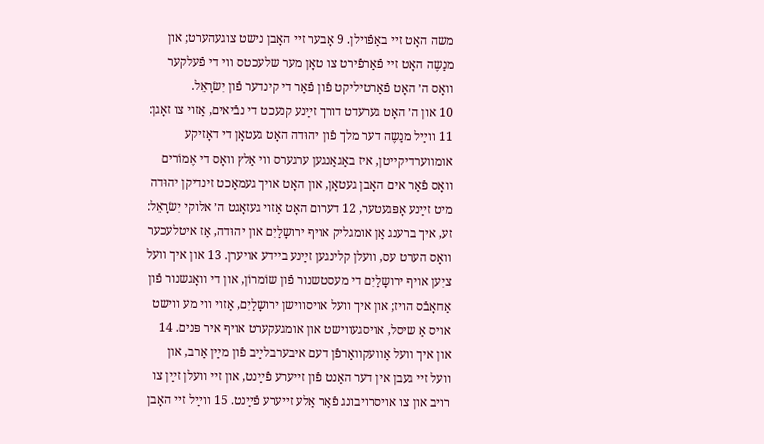משה האָט זײ באַפֿױלן. 9 אָבער זײ האָבן נישט צוגעהערט; און מנַשֶה האָט זײ פֿאַרפֿירט צו טאָן מער שלעכטס װי די פֿעלקער װאָס ה׳ האָט פֿאַרטיליקט פֿון פֿאַר די קינדער פֿון יִשׂרָאֵל.
10 און ה׳ האָט גערעדט דורך זײַנע קנעכט די נבֿיאים, אַזױ צו זאָגן: 11 װײַל מנַשֶה דער מלך פֿון יהוּדה האָט געטאָן די דאָזיקע אומװערדיקײטן, איז באַגאַנגען ערגערס װי אַלץ װאָס די אֶמוֹרים װאָס פֿאַר אים האָבן געטאָן, און האָט אױך געמאַכט זינדיקן יהוּדה מיט זײַנע אָפּגעטער, 12 דערום האָט אַזױ געזאָגט ה׳ אלוקי יִשׂרָאֵל: זע, איך ברענג אַן אומגליק אױף ירושָלַיִם און יהוּדה, אַז איטלעכער װאָס הערט עס, װעלן קלינגען זײַנע בײדע אױערן. 13 און איך װעל ציִען אױף ירושָלַיִם די מעסטשנור פֿון שוֹמרוֹן, און די װאָגשנור פֿון אַחאָבֿס הױז; און איך װעל אױסװישן ירושָלַיִם, אַזױ װי מע װישט אױס אַ שיסל, אױסגעװישט און אומגעקערט אױף איר פּנים. 14 און איך װעל אַװעקװאַרפֿן דעם איבערבלײַב פֿון מײַן אַרב, און װעל זײ געבן אין דער האַנט פֿון זײערע פֿײַנט, און זײ װעלן זײַן צו רױב און צו אױסרױבונג פֿאַר אַלע זײערע פֿײַנט. 15 װײַל זײ האָבן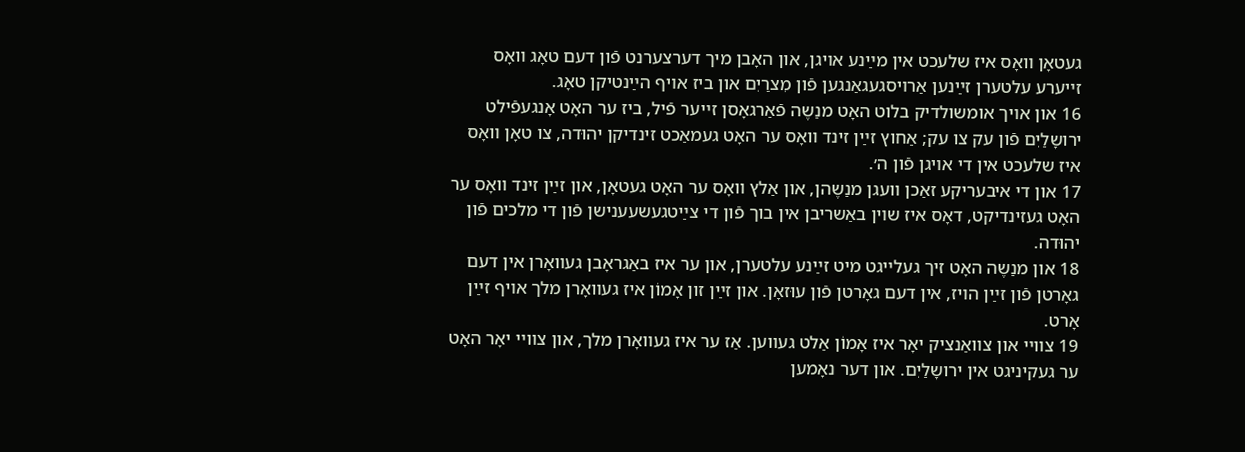געטאָן װאָס איז שלעכט אין מײַנע אױגן, און האָבן מיך דערצערנט פֿון דעם טאָג װאָס זײערע עלטערן זײַנען אַרױסגעגאַנגען פֿון מִצרַיִם און ביז אױף הײַנטיקן טאָג.
16 און אױך אומשולדיק בלוט האָט מנַשֶה פֿאַרגאָסן זײער פֿיל, ביז ער האָט אָנגעפֿילט ירושָלַיִם פֿון עק צו עק; אַחוץ זײַן זינד װאָס ער האָט געמאַכט זינדיקן יהוּדה, צו טאָן װאָס איז שלעכט אין די אױגן פֿון ה׳.
17 און די איבעריקע זאַכן װעגן מנַשֶהן, און אַלץ װאָס ער האָט געטאָן, און זײַן זינד װאָס ער האָט געזינדיקט, דאָס איז שױן באַשריבן אין בוך פֿון די צײַטגעשעענישן פֿון די מלכים פֿון יהוּדה.
18 און מנַשֶה האָט זיך געלײגט מיט זײַנע עלטערן, און ער איז באַגראָבן געװאָרן אין דעם גאָרטן פֿון זײַן הױז, אין דעם גאָרטן פֿון עוּזאָן. און זײַן זון אָמוֹן איז געװאָרן מלך אױף זײַן אָרט.
19 צװײ און צװאַנציק יאָר איז אָמוֹן אַלט געװען. אַז ער איז געװאָרן מלך, און צװײ יאָר האָט ער געקיניגט אין ירושָלַיִם. און דער נאָמען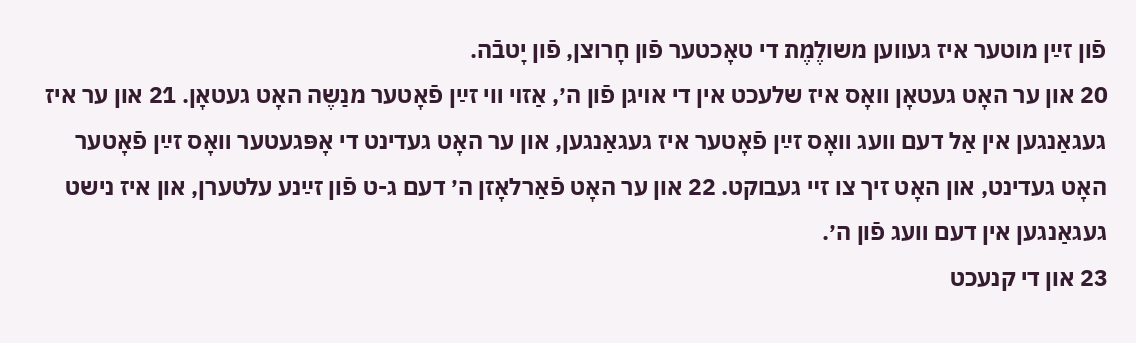פֿון זײַן מוטער איז געװען משולֶמֶת די טאָכטער פֿון חָרוצן, פֿון יָטבֿה.
20 און ער האָט געטאָן װאָס איז שלעכט אין די אױגן פֿון ה׳, אַזױ װי זײַן פֿאָטער מנַשֶה האָט געטאָן. 21 און ער איז געגאַנגען אין אַל דעם װעג װאָס זײַן פֿאָטער איז געגאַנגען, און ער האָט געדינט די אָפּגעטער װאָס זײַן פֿאָטער האָט געדינט, און האָט זיך צו זײ געבוקט. 22 און ער האָט פֿאַרלאָזן ה׳ דעם ג-ט פֿון זײַנע עלטערן, און איז נישט געגאַנגען אין דעם װעג פֿון ה׳.
23 און די קנעכט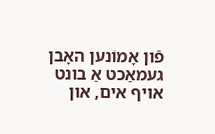פֿון אָמוֹנען האָבן געמאַכט אַ בונט אױף אים, און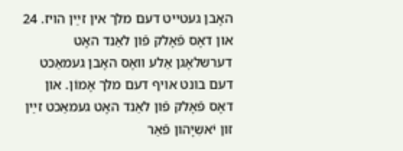האָבן געטײט דעם מלך אין זײַן הױז. 24 און דאָס פֿאָלק פֿון לאַנד האָט דערשלאָגן אַלע װאָס האָבן געמאַכט דעם בונט אױף דעם מלך אָמוֹן. און דאָס פֿאָלק פֿון לאַנד האָט געמאַכט זײַן זון יֹאשִיָהון פֿאַר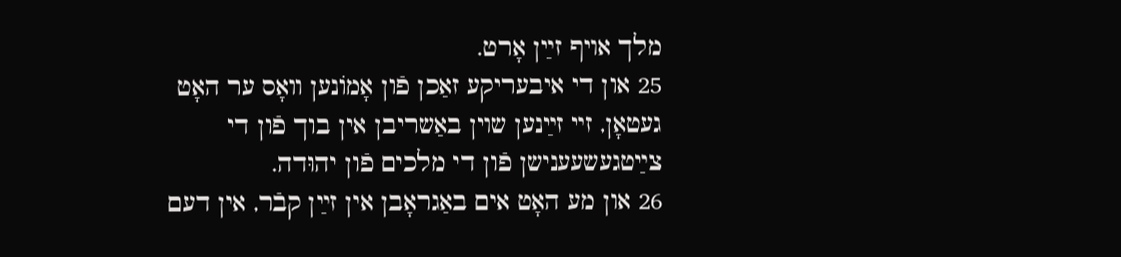מלך אױף זײַן אָרט.
25 און די איבעריקע זאַכן פֿון אָמוֹנען װאָס ער האָט געטאָן, זײ זײַנען שױן באַשריבן אין בוך פֿון די צײַטגעשעענישן פֿון די מלכים פֿון יהוּדה.
26 און מע האָט אים באַגראָבן אין זײַן קבֿר, אין דעם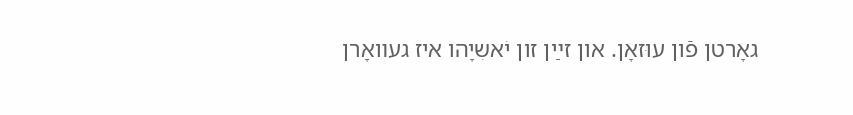גאָרטן פֿון עוּזאָן. און זײַן זון יֹאשִיָהו איז געװאָרן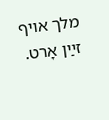מלך אױף זײַן אָרט.